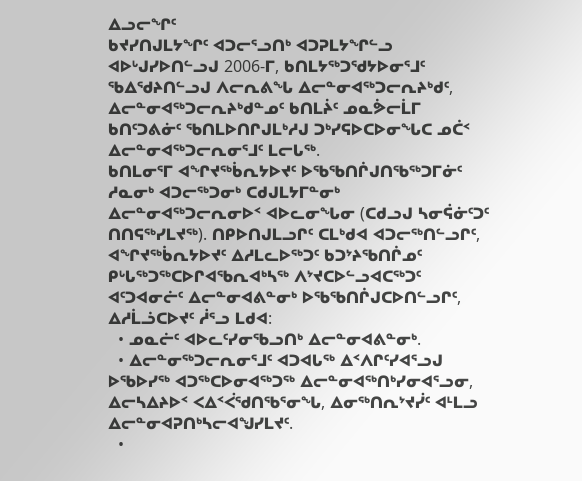ᐃᓗᓕᖏᑦ
ᑲᔪᓯᑎᒍᒪᔭᖏᑦ ᐊᑐᓕᕐᓗᑎᒃ ᐊᑐᕈᒪᔭᖏᓪᓗ
ᐊᐅᒡᒍᓯᐅᑎᓪᓗᒍ 2006-ᒥ, ᑲᑎᒪᔭᖅᑐᖁᔭᐅᓂᕐᒧᑦ ᖃᐃᖁᔨᑎᓪᓗᒍ ᐱᓕᕆᕕᖓ ᐃᓕᓐᓂᐊᖅᑐᓕᕆᔨᒃᑯᑦ, ᐃᓕᓐᓂᐊᖅᑐᓕᕆᔨᒃᑯᓐᓄᑦ ᑲᑎᒪᔩᑦ ᓄᓇᕘᓕᒫᒥ ᑲᑎᑦᑐᕕᓃᑦ ᖃᑎᒪᐅᑎᒋᒍᒪᒃᓱᒍ ᑐᒃᓯᕋᐅᑕᐅᓂᖓᑕ ᓄᑖᑉ ᐃᓕᓐᓂᐊᖅᑐᓕᕆᓂᕐᒧᑦ ᒪᓕᒐᖅ.
ᑲᑎᒪᓂᕐᒥ ᐊᖏᔪᖅᑳᕆᔭᐅᔪᑦ ᐅᖃᖃᑎᒌᒍᑎᖃᖅᑐᒥᓃᑦ ᓱᓇᓂᒃ ᐊᑐᓕᖅᑐᓂᒃ ᑕᑯᒍᒪᔭᒥᓐᓂᒃ ᐃᓕᓐᓂᐊᖅᑐᓕᕆᓂᐅᑉ ᐊᐅᓚᓂᖓᓂ (ᑕᑯᓗᒍ ᓴᓂᕌᓃᑦᑐᑦ ᑎᑎᕋᖅᓯᒪᔪᖅ). ᑎᑭᐅᑎᒍᒪᓗᒋᑦ ᑕᒪᒃᑯᐊ ᐊᑐᓕᖅᑎᓪᓗᒋᑦ, ᐊᖏᔪᖅᑳᕆᔭᐅᔪᑦ ᐃᓱᒪᓚᐅᖅᑐᑦ ᑲᑐᔾᔨᖃᑎᒌᓄᑦ ᑭᒡᒐᖅᑐᖅᑕᐅᒋᐊᖃᕆᐊᒃᓴᖅ ᐱᔾᔪᑕᐅᓪᓗᐊᑕᖅᑐᑦ ᐊᑦᑐᐊᓂᓖᑦ ᐃᓕᓐᓂᐊᕕᓐᓂᒃ ᐅᖃᖃᑎᒌᒍᑕᐅᑎᓪᓗᒋᑦ, ᐃᓱᒫᓘᑕᐅᔪᑦ ᓲᕐᓗ ᒪᑯᐊ:
  • ᓄᓇᓖᑦ ᐊᐅᓚᑦᓯᓂᖃᓗᑎᒃ ᐃᓕᓐᓂᐊᕕᓐᓂᒃ.
  • ᐃᓕᓐᓂᖅᑐᓕᕆᓂᕐᒧᑦ ᐊᑐᐊᒐᖅ ᐃᑉᐱᒋᑦᓯᐊᕐᓗᒍ ᐅᖃᐅᓯᖅ ᐊᑐᖅᑕᐅᓂᐊᖅᑐᖅ ᐃᓕᓐᓂᐊᖅᑎᒃᓯᓂᐊᕐᓗᓂ, ᐃᓕᓴᐃᔨᐅᑉ ᐸᐃᑉᐹᖁᑎᖃᕐᓂᖓ, ᐃᓂᖅᑎᕆᔾᔪᓰᑦ ᐊᒻᒪᓗ ᐃᓕᓐᓂᐊᕈᑎᒃᓴᓕᐊᖑᓯᒪᔪᑦ.
  •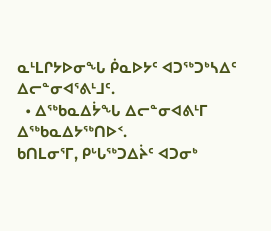ᓇᒻᒪᒋᔭᐅᓂᖓ ᑮᓇᐅᔭᑦ ᐊᑐᖅᑐᒃᓴᐃᑦ ᐃᓕᓐᓂᐊᕐᕕᒻᒧᑦ.
  • ᐃᖅᑲᓇᐃᔮᖓ ᐃᓕᓐᓂᐊᕕᒻᒥ ᐃᖅᑲᓇᐃᔭᖅᑎᐅᑉ.
ᑲᑎᒪᓂᕐᒥ, ᑭᒡᒐᖅᑐᐃᔩᑦ ᐊᑐᓂᒃ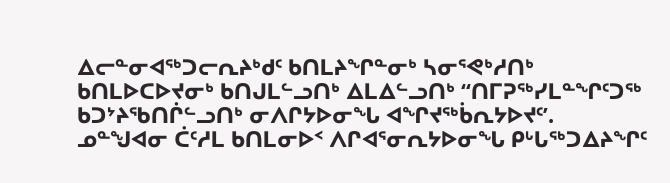ᐃᓕᓐᓂᐊᖅᑐᓕᕆᔨᒃᑯᑦ ᑲᑎᒪᔨᖏᓐᓂᒃ ᓴᓂᕐᕙᒃᓱᑎᒃ ᑲᑎᒪᐅᑕᐅᔪᓂᒃ ᑲᑎᒍᒪᓪᓗᑎᒃ ᐃᒪᐃᓪᓗᑎᒃ “ᑎᒥᕈᖅᓯᒪᓐᖏᑦᑐᖅ ᑲᑐᔾᔨᖃᑎᒌᓪᓗᑎᒃ ᓂᐱᒋᔭᐅᓂᖓ ᐊᖏᔪᖅᑳᕆᔭᐅᔪᑦ’. ᓄᓐᖑᐊᓂ ᑖᑦᓱᒪ ᑲᑎᒪᓂᐅᑉ ᐱᒋᐊᕐᓂᕆᔭᐅᓂᖓ ᑭᒡᒐᖅᑐᐃᔨᖏᑦ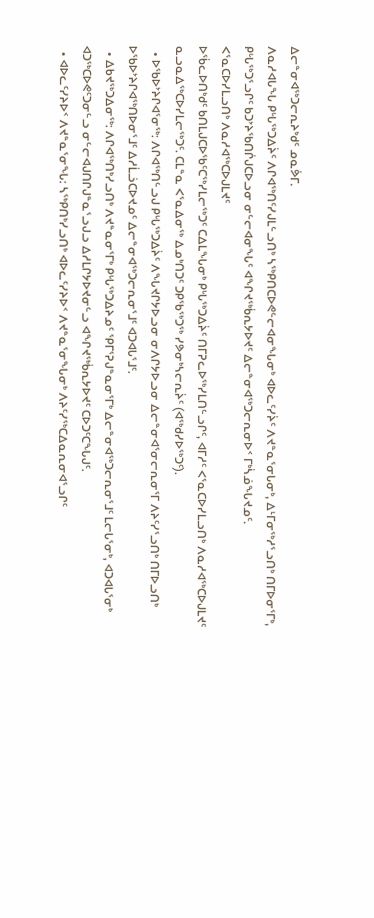ᐃᓕᓐᓂᐊᖅᑐᓕᕆᔨᒃᑯᑦ ᓄᓇᕘᒥ.
ᐱᓇᓱᐊᒐᖓ ᑭᒡᒐᖅᑐᐃᔩᑦ ᐱᒋᐊᖅᑎᑦᓯᒍᒪᓪᓗᑎᒃ ᓴᖅᑭᑎᑕᐅᕙᓪᓕᐊᓂᖓᓂᒃ ᐊᐅᓚᑦᓯᔩᑦ ᐱᔪᓐᓇᕐᓂᒐᓂᒃ, ᐃᒻᒥᓂᖅᓱᕐᓗᑎᒃ ᑎᒥᐅᓂᕐᒥᒃ, ᑭᒡᒐᖅᑐᕐᓗᒋᑦ ᑲᑐᔾᔨᖃᑎᒌᒍᑕᐅᓗᓂ ᓂᓪᓕᐊᓂᖓᑦ ᐊᖏᔪᖅᑳᕆᔭᐅᔪᑦ ᐃᓕᓐᓂᐊᖅᑐᓕᕆᓂᐅᑉ ᒥᒃᓵᓅᖓᔪᓄᑦ.
ᐸᕐᓇᑕᐅᓯᒪᓗᑎᒃ ᐱᓇᓱᐊᖅᑕᐅᒍᒪᔪᑦ
ᐅᖄᓚᐅᑎᒃᑯᑦ ᑲᑎᒪᒍᑕᐅᖃᑦᑕᖅᓯᒪᓕᖅᑐᑦ ᑕᐃᒪᖓᓂᒃ ᑭᒡᒐᖅᑐᐃᔩᑦ ᑎᒥᕈᓚᐅᖅᓯᒪᑎᓪᓗᒋᑦ, ᐊᒥᓱᑦ ᐸᕐᓇᑕᐅᓯᒪᓗᑎᒃ ᐱᓇᓱᐊᖅᑕᐅᒍᒪᔪᑦ ᓇᓗᓇᐃᖅᑕᐅᓯᒪᓕᖅᑐᑦ. ᑕᒪᓐᓇ ᐸᕐᓇᐃᓂᖅ ᐃᓄᒃᑎᑐᑦ ᑐᑭᖃᖅᑐᖅ ᓯᕗᓂᒃᓴᓕᕆᔩᑦ (ᐊᖅᑯᓯᐅᖅᑐᑦ).
  • ᐅᖃᐅᔾᔨᒋᐊᕐᓂᖅ: ᐱᒋᐊᖅᑎᓪᓗᒍ ᑭᒡᒐᖅᑐᐃᔩᑦ ᐱᖓᔪᒋᔭᐅᓗᓂ ᓂᐱᒋᔭᐅᓗᓂ ᐃᓕᓐᓂᐊᕐᓂᓕᕆᓂᕐᒥ ᐱᔨᑦᓯᕐᓗᑎᒃ ᑎᒥᐅᓗᑎᒃ ᐅᖃᐅᔾᔨᒋᐊᖅᑎᐅᓂᕐᒧᑦ ᐃᓱᒫᓘᑕᐅᔪᓄᑦ ᐃᓕᓐᓂᐊᖅᑐᓕᕆᓂᕐᒧᑦ ᐊᑐᐊᒐᕐᒧᑦ.
  • ᐃᑲᔪᖅᑐᐃᓂᖅ: ᐱᒋᐊᖅᑎᒃᓯᓗᑎᒃ ᐱᔪᓐᓇᓂᕐᒥᒃ ᑭᒡᒐᖅᑐᐃᔨᓄᑦ ᕿᒥᕐᕈᒍᓐᓇᓂᕐᒥᒃ ᐃᓕᓐᓂᐊᖅᑐᓕᕆᓂᕐᒧᑦ ᒪᓕᒐᕐᓂᒃ, ᐊᑐᐊᒐᕐᓂᒃ ᐊᑐᖅᑕᐅᕙᑦᑐᓂᓪᓗ ᓂᓪᓕᐊᒍᑎᒋᒍᓐᓇᕐᓗᒍᓗ ᐃᓱᒪᒋᔭᐅᔪᓂᓪᓗ ᐊᖏᔪᖅᑳᕆᔭᐅᔪᑦ ᑕᐅᑐᑦᑕᖓᒍᑦ.
  • ᐊᐅᓚᑦᓯᔨᐅᑉ ᐱᔪᓐᓇᕐᓂᖓ: ᓴᖅᑭᑎᒃᓯᓗᑎᒃ ᐊᐅᓚᑦᓯᔨᐅᑉ ᐱᔪᓐᓇᕐᓂᖓᓂᒃ ᐱᔨᑦᓯᖅᑕᐃᓇᕆᓂᐊᕐᓗᒋᑦ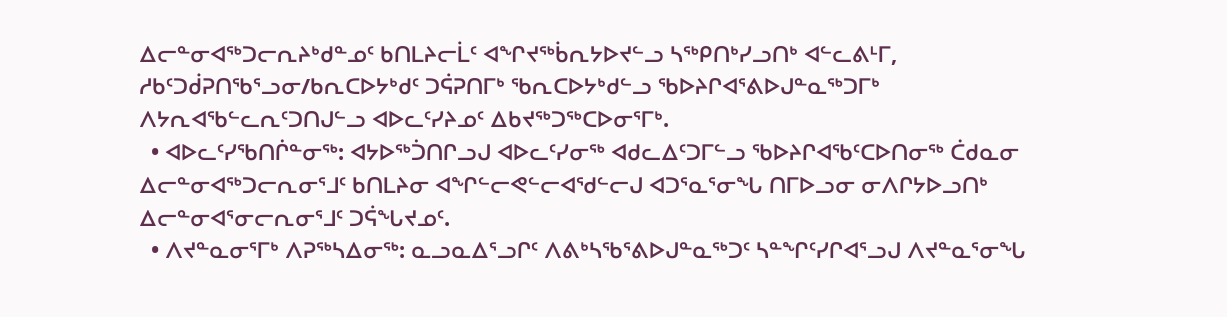ᐃᓕᓐᓂᐊᖅᑐᓕᕆᔨᒃᑯᓐᓄᑦ ᑲᑎᒪᔨᓕᒫᑦ ᐊᖏᔪᖅᑳᕆᔭᐅᔪᓪᓗ ᓴᖅᑭᑎᒃᓯᓗᑎᒃ ᐊᓪᓚᕕᒻᒥ, ᓱᑲᑦᑐᑰᕈᑎᖃᕐᓗᓂ/ᑲᕆᑕᐅᔭᒃᑯᑦ ᑐᕌᕈᑎᒥᒃ ᖃᕆᑕᐅᔭᒃᑯᓪᓗ ᖃᐅᔨᒋᐊᕐᕕᐅᒍᓐᓇᖅᑐᒥᒃ ᐱᔭᕆᐊᖃᓪᓚᕆᑦᑐᑎᒍᓪᓗ ᐊᐅᓚᑦᓯᔨᓄᑦ ᐃᑲᔪᖅᑐᖅᑕᐅᓂᕐᒥᒃ.
  • ᐊᐅᓚᑦᓯᖃᑎᒌᓐᓂᖅ: ᐊᔭᐅᖅᑑᑎᒋᓗᒍ ᐊᐅᓚᑦᓯᓂᖅ ᐊᑯᓚᐃᑦᑐᒥᓪᓗ ᖃᐅᔨᒋᐊᖃᑦᑕᐅᑎᓂᖅ ᑖᑯᓇᓂ ᐃᓕᓐᓂᐊᖅᑐᓕᕆᓂᕐᒧᑦ ᑲᑎᒪᔨᓂ ᐊᖏᓪᓕᕙᓪᓕᐊᖁᓪᓕᒍ ᐊᑐᕐᓇᕐᓂᖓ ᑎᒥᐅᓗᓂ ᓂᐱᒋᔭᐅᓗᑎᒃ ᐃᓕᓐᓂᐊᕐᓂᓕᕆᓂᕐᒧᑦ ᑐᕌᖓᔪᓄᑦ.
  • ᐱᔪᓐᓇᓂᕐᒥᒃ ᐱᕈᖅᓴᐃᓂᖅ: ᓇᓗᓇᐃᕐᓗᒋᑦ ᐱᕕᒃᓴᖃᕐᕕᐅᒍᓐᓇᖅᑐᑦ ᓴᓐᖏᑦᓯᒋᐊᕐᓗᒍ ᐱᔪᓐᓇᕐᓂᖓ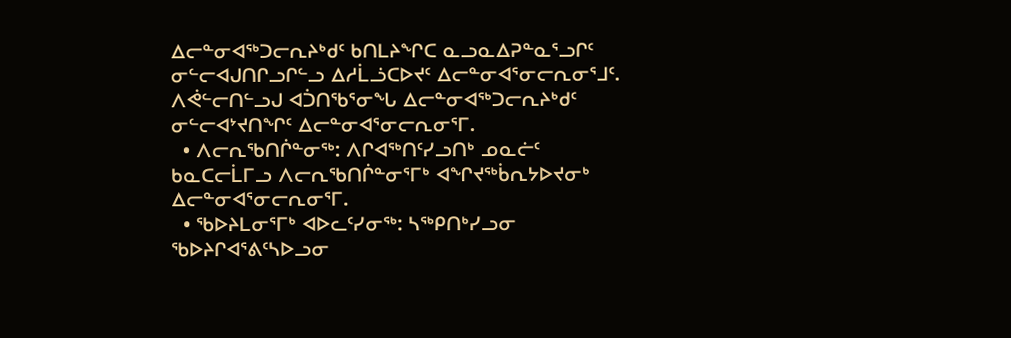ᐃᓕᓐᓂᐊᖅᑐᓕᕆᔨᒃᑯᑦ ᑲᑎᒪᔨᖏᑕ ᓇᓗᓇᐃᕈᓐᓇᕐᓗᒋᑦ ᓂᓪᓕᐊᒍᑎᒋᓗᒋᓪᓗ ᐃᓱᒫᓘᑕᐅᔪᑦ ᐃᓕᓐᓂᐊᕐᓂᓕᕆᓂᕐᒧᑦ. ᐱᕚᓪᓕᑎᓪᓗᒍ ᐊᑑᑎᖃᕐᓂᖓ ᐃᓕᓐᓂᐊᖅᑐᓕᕆᔨᒃᑯᑦ ᓂᓪᓕᐊᔾᔪᑎᖏᑦ ᐃᓕᓐᓂᐊᕐᓂᓕᕆᓂᕐᒥ.
  • ᐱᓕᕆᖃᑎᒌᓐᓂᖅ: ᐱᒋᐊᖅᑎᑦᓯᓗᑎᒃ ᓄᓇᓖᑦ ᑲᓇᑕᓕᒫᒥᓗ ᐱᓕᕆᖃᑎᒌᓐᓂᕐᒥᒃ ᐊᖏᔪᖅᑳᕆᔭᐅᔪᓂᒃ ᐃᓕᓐᓂᐊᕐᓂᓕᕆᓂᕐᒥ.
  • ᖃᐅᔨᒪᓂᕐᒥᒃ ᐊᐅᓚᑦᓯᓂᖅ: ᓴᖅᑭᑎᒃᓯᓗᓂ ᖃᐅᔨᒋᐊᕐᕕᑦᓴᐅᓗᓂ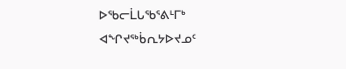ᐅᖃᓕᒫᒐᖃᕐᕕᒻᒥᒃ ᐊᖏᔪᖅᑳᕆᔭᐅᔪᓄᑦ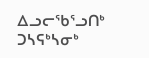ᐃᓗᓕᖃᕐᓗᑎᒃ ᑐᓴᕋᒃᓴᓂᒃ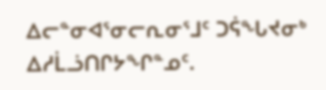ᐃᓕᓐᓂᐊᕐᓂᓕᕆᓂᕐᒧᑦ ᑐᕌᖓᔪᓂᒃ ᐃᓱᒫᓘᑎᒋᔭᖏᓐᓄᑦ.